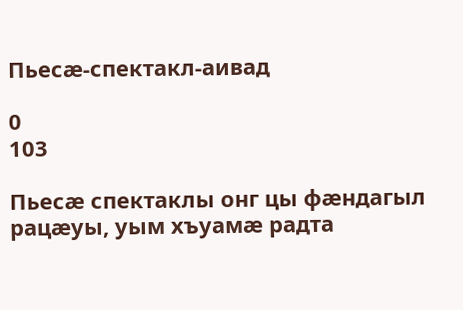Пьесæ-спектакл-аивад

0
103

Пьесæ спектаклы онг цы фæндагыл рацæуы, уым хъуамæ радта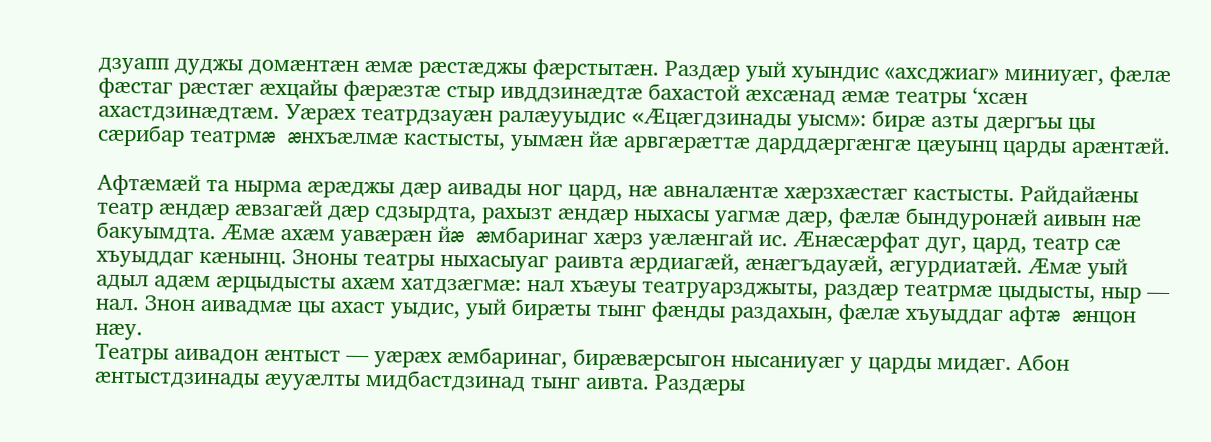дзуапп дуджы домæнтæн æмæ рæстæджы фæрстытæн. Раздæр уый хуындис «ахсджиаг» миниуæг, фæлæ фæстаг рæстæг æхцайы фæрæзтæ стыр ивддзинæдтæ бахастой æхсæнад æмæ театры ‘хсæн ахастдзинæдтæм. Уæрæх театрдзауæн ралæууыдис «Æцæгдзинады уысм»: бирæ азты дæргъы цы сæрибар театрмæ æнхъæлмæ кастысты, уымæн йæ арвгæрæттæ дарддæргæнгæ цæуынц царды арæнтæй.

Афтæмæй та нырма æрæджы дæр аивады ног цард, нæ авналæнтæ хæрзхæстæг кастысты. Райдайæны театр æндæр æвзагæй дæр сдзырдта, рахызт æндæр ныхасы уагмæ дæр, фæлæ бындуронæй аивын нæ бакуымдта. Æмæ ахæм уавæрæн йæ æмбаринаг хæрз уæлæнгай ис. Æнæсæрфат дуг, цард, театр сæ хъуыддаг кæнынц. Зноны театры ныхасыуаг раивта æрдиагæй, æнæгъдауæй, æгурдиатæй. Æмæ уый адыл адæм æрцыдысты ахæм хатдзæгмæ: нал хъæуы театруарзджыты, раздæр театрмæ цыдысты, ныр — нал. Знон аивадмæ цы ахаст уыдис, уый бирæты тынг фæнды раздахын, фæлæ хъуыддаг афтæ æнцон нæу.
Театры аивадон æнтыст — уæрæх æмбаринаг, бирæвæрсыгон нысаниуæг у царды мидæг. Абон æнтыстдзинады æууæлты мидбастдзинад тынг аивта. Раздæры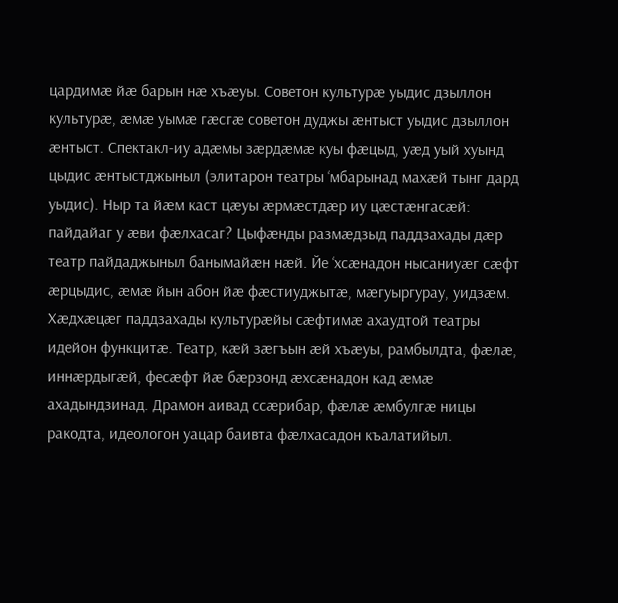цардимæ йæ барын нæ хъæуы. Советон культурæ уыдис дзыллон культурæ, æмæ уымæ гæсгæ советон дуджы æнтыст уыдис дзыллон æнтыст. Спектакл-иу адæмы зæрдæмæ куы фæцыд, уæд уый хуынд цыдис æнтыстджыныл (элитарон театры ‘мбарынад махæй тынг дард уыдис). Ныр та йæм каст цæуы æрмæстдæр иу цæстæнгасæй: пайдайаг у æви фæлхасаг? Цыфæнды размæдзыд паддзахады дæр театр пайдаджыныл банымайæн нæй. Йе ‘хсæнадон нысаниуæг сæфт æрцыдис, æмæ йын абон йæ фæстиуджытæ, мæгуыргурау, уидзæм. Хæдхæцæг паддзахады культурæйы сæфтимæ ахаудтой театры идейон функцитæ. Театр, кæй зæгъын æй хъæуы, рамбылдта, фæлæ, иннæрдыгæй, фесæфт йæ бæрзонд æхсæнадон кад æмæ ахадындзинад. Драмон аивад ссæрибар, фæлæ æмбулгæ ницы ракодта, идеологон уацар баивта фæлхасадон къалатийыл.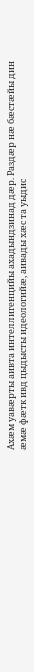Ахæм уавæрты аивта интеллигенцийы ахадындзинад дæр. Раздæр нæ бæстæйы дин æмæ фæтк ивд цыдысты идеологийæ, аивады хæс та уыдис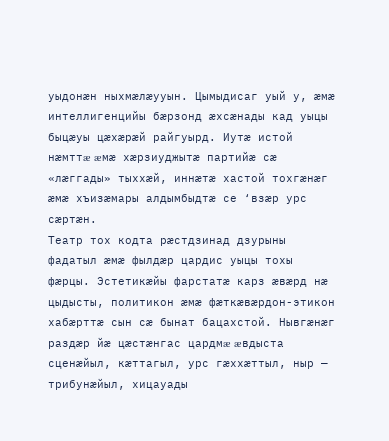уыдонæн ныхмæлæууын. Цымыдисаг уый у, æмæ интеллигенцийы бæрзонд æхсæнады кад уыцы быцæуы цæхæрæй райгуырд. Иутæ истой нæмттæ æмæ хæрзиуджытæ партийæ сæ «лæггады» тыххæй, иннæтæ хастой тохгæнæг æмæ хъизæмары алдымбыдтæ се ‘взæр урс сæртæн.
Театр тох кодта рæстдзинад дзурыны фадатыл æмæ фылдæр цардис уыцы тохы фæрцы. Эстетикæйы фарстатæ карз æвæрд нæ цыдысты, политикон æмæ фæткæвæрдон-этикон хабæрттæ сын сæ бынат бацахстой. Нывгæнæг раздæр йæ цæстæнгас цардмæ æвдыста сценæйыл, кæттагыл, урс гæххæттыл, ныр — трибунæйыл, хицауады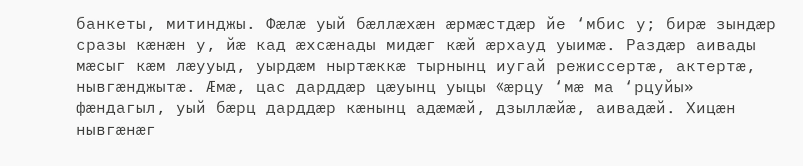банкеты, митинджы. Фæлæ уый бæллæхæн æрмæстдæр йе ‘мбис у; бирæ зындæр сразы кæнæн у, йæ кад æхсæнады мидæг кæй æрхауд уыимæ. Раздæр аивады мæсыг кæм лæууыд, уырдæм ныртæккæ тырнынц иугай режиссертæ, актертæ, нывгæнджытæ. Æмæ, цас дарддæр цæуынц уыцы «æрцу ‘мæ ма ‘рцуйы» фæндагыл, уый бæрц дарддæр кæнынц адæмæй, дзыллæйæ, аивадæй. Хицæн нывгæнæг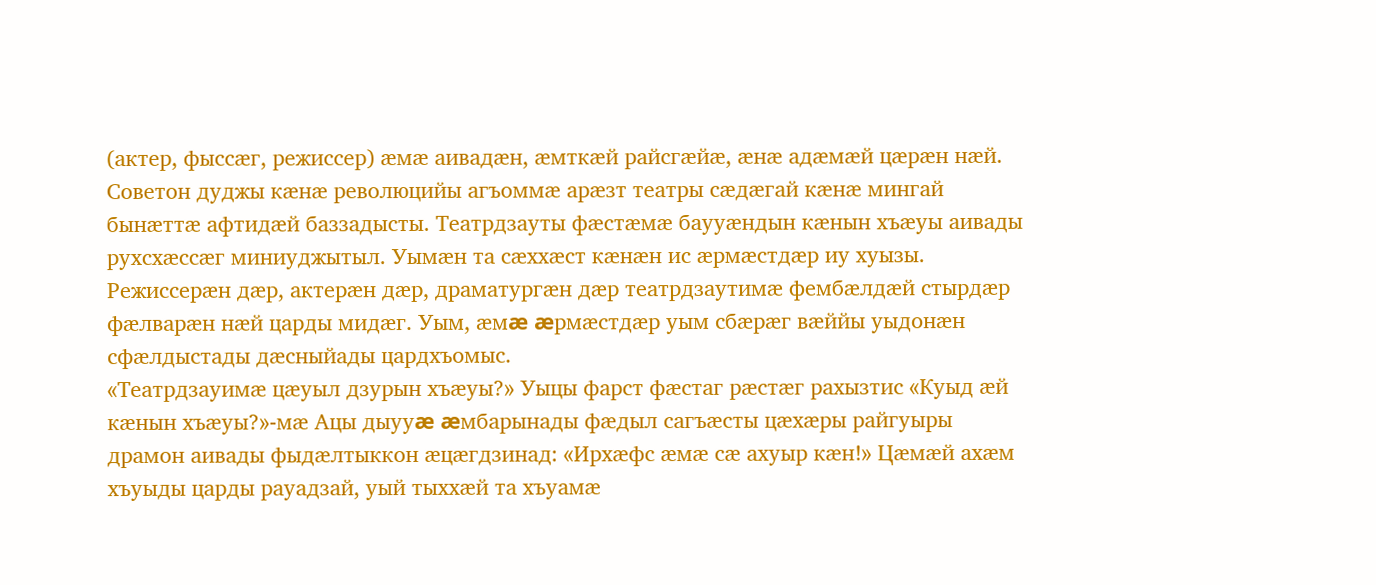(актер, фыссæг, режиссер) æмæ аивадæн, æмткæй райсгæйæ, æнæ адæмæй цæрæн нæй. Советон дуджы кæнæ революцийы агъоммæ арæзт театры сæдæгай кæнæ мингай бынæттæ афтидæй баззадысты. Театрдзауты фæстæмæ баууæндын кæнын хъæуы аивады рухсхæссæг миниуджытыл. Уымæн та сæххæст кæнæн ис æрмæстдæр иу хуызы. Режиссерæн дæр, актерæн дæр, драматургæн дæр театрдзаутимæ фембæлдæй стырдæр фæлварæн нæй царды мидæг. Уым, æмæ æрмæстдæр уым сбæрæг вæййы уыдонæн сфæлдыстады дæсныйады цардхъомыс.
«Театрдзауимæ цæуыл дзурын хъæуы?» Уыцы фарст фæстаг рæстæг рахызтис «Куыд æй кæнын хъæуы?»-мæ Ацы дыууæ æмбарынады фæдыл сагъæсты цæхæры райгуыры драмон аивады фыдæлтыккон æцæгдзинад: «Ирхæфс æмæ сæ ахуыр кæн!» Цæмæй ахæм хъуыды царды рауадзай, уый тыххæй та хъуамæ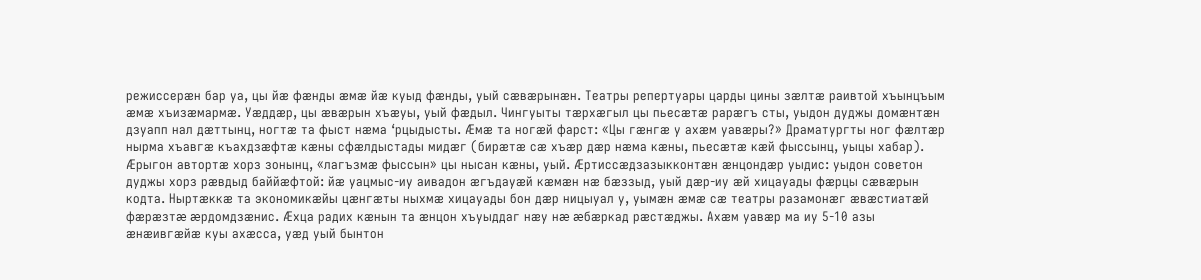режиссерæн бар уа, цы йæ фæнды æмæ йæ куыд фæнды, уый сæвæрынæн. Театры репертуары царды цины зæлтæ раивтой хъынцъым æмæ хъизæмармæ. Уæддæр, цы æвæрын хъæуы, уый фæдыл. Чингуыты тæрхæгыл цы пьесæтæ рарæгъ сты, уыдон дуджы домæнтæн дзуапп нал дæттынц, ногтæ та фыст нæма ‘рцыдысты. Æмæ та ногæй фарст: «Цы гæнгæ у ахæм уавæры?» Драматургты ног фæлтæр нырма хъавгæ къахдзæфтæ кæны сфæлдыстады мидæг (бирæтæ сæ хъæр дæр нæма кæны, пьесæтæ кæй фыссынц, уыцы хабар). Æрыгон автортæ хорз зонынц, «лагъзмæ фыссын» цы нысан кæны, уый. Æртиссæдзазыкконтæн æнцондæр уыдис: уыдон советон дуджы хорз рæвдыд баййæфтой: йæ уацмыс-иу аивадон æгъдауæй кæмæн нæ бæззыд, уый дæр-иу æй хицауады фæрцы сæвæрын кодта. Ныртæккæ та экономикæйы цæнгæты ныхмæ хицауады бон дæр ницыуал у, уымæн æмæ сæ театры разамонæг æвæстиатæй фæрæзтæ æрдомдзæнис. Æхца радих кæнын та æнцон хъуыддаг нæу нæ æбæркад рæстæджы. Ахæм уавæр ма иу 5-10 азы æнæивгæйæ куы ахæсса, уæд уый бынтон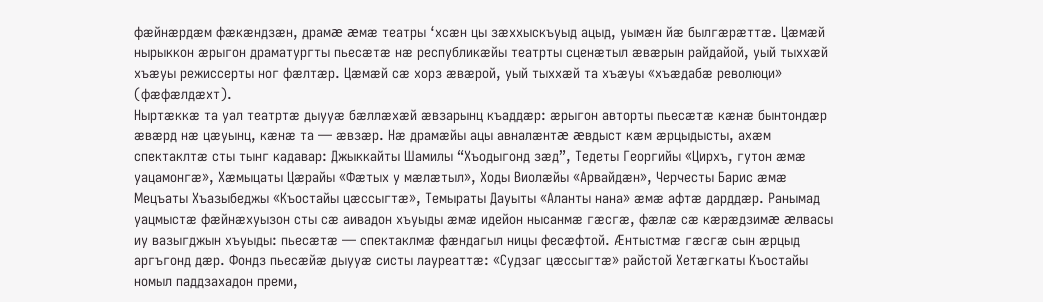фæйнæрдæм фæкæндзæн, драмæ æмæ театры ‘хсæн цы зæххыскъуыд ацыд, уымæн йæ былгæрæттæ. Цæмæй нырыккон æрыгон драматургты пьесæтæ нæ республикæйы театрты сценæтыл æвæрын райдайой, уый тыххæй хъæуы режиссерты ног фæлтæр. Цæмæй сæ хорз æвæрой, уый тыххæй та хъæуы «хъæдабæ революци» (фæфæлдæхт).
Ныртæккæ та уал театртæ дыууæ бæллæхæй æвзарынц къаддæр: æрыгон авторты пьесæтæ кæнæ бынтондæр æвæрд нæ цæуынц, кæнæ та — æвзæр. Нæ драмæйы ацы авналæнтæ æвдыст кæм æрцыдысты, ахæм спектаклтæ сты тынг кадавар: Джыккайты Шамилы “Хъодыгонд зæд”, Тедеты Георгийы «Цирхъ, гутон æмæ уацамонгæ», Хæмыцаты Цæрайы «Фæтых у мæлæтыл», Ходы Виолæйы «Арвайдæн», Черчесты Барис æмæ Мецъаты Хъазыбеджы «Къостайы цæссыгтæ», Темыраты Дауыты «Аланты нана» æмæ афтæ дарддæр. Ранымад уацмыстæ фæйнæхуызон сты сæ аивадон хъуыды æмæ идейон нысанмæ гæсгæ, фæлæ сæ кæрæдзимæ æлвасы иу вазыгджын хъуыды: пьесæтæ — спектаклмæ фæндагыл ницы фесæфтой. Æнтыстмæ гæсгæ сын æрцыд аргъгонд дæр. Фондз пьесæйæ дыууæ систы лауреаттæ: «Судзаг цæссыгтæ» райстой Хетæгкаты Къостайы номыл паддзахадон преми,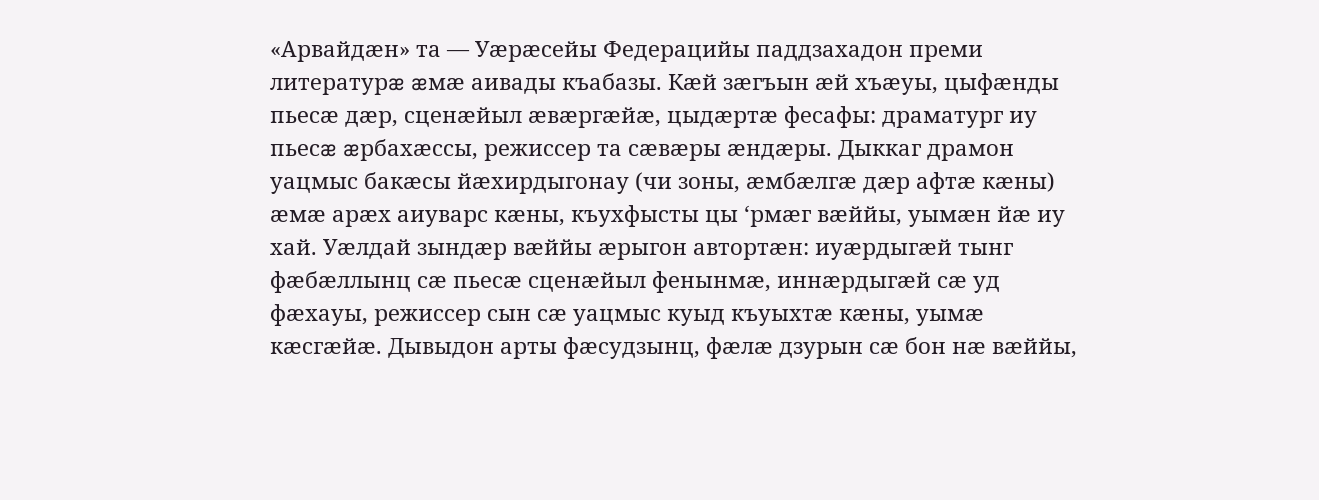«Арвайдæн» та — Уæрæсейы Федерацийы паддзахадон преми литературæ æмæ аивады къабазы. Кæй зæгъын æй хъæуы, цыфæнды пьесæ дæр, сценæйыл æвæргæйæ, цыдæртæ фесафы: драматург иу пьесæ æрбахæссы, режиссер та сæвæры æндæры. Дыккаг драмон уацмыс бакæсы йæхирдыгонау (чи зоны, æмбæлгæ дæр афтæ кæны) æмæ арæх аиуварс кæны, къухфысты цы ‘рмæг вæййы, уымæн йæ иу хай. Уæлдай зындæр вæййы æрыгон автортæн: иуæрдыгæй тынг фæбæллынц сæ пьесæ сценæйыл фенынмæ, иннæрдыгæй сæ уд фæхауы, режиссер сын сæ уацмыс куыд къуыхтæ кæны, уымæ кæсгæйæ. Дывыдон арты фæсудзынц, фæлæ дзурын сæ бон нæ вæййы,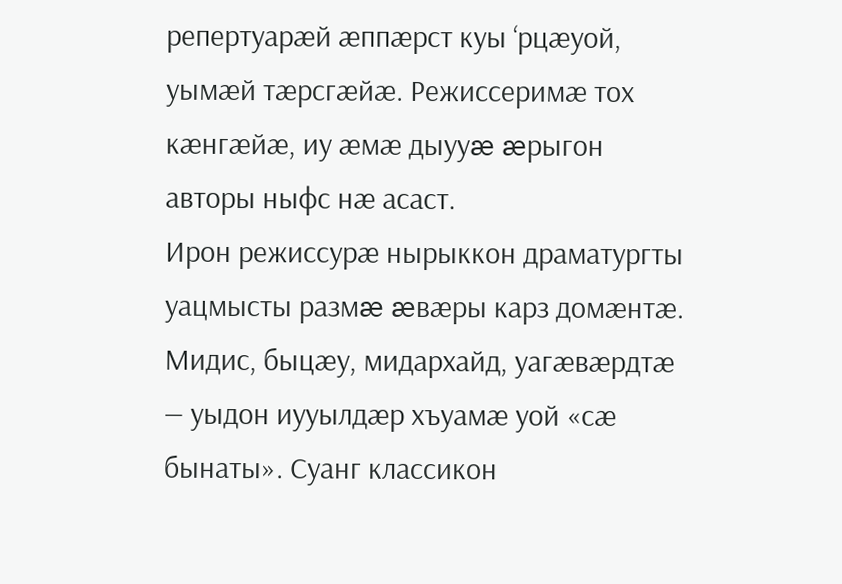репертуарæй æппæрст куы ‘рцæуой, уымæй тæрсгæйæ. Режиссеримæ тох кæнгæйæ, иу æмæ дыууæ æрыгон авторы ныфс нæ асаст.
Ирон режиссурæ нырыккон драматургты уацмысты размæ æвæры карз домæнтæ. Мидис, быцæу, мидархайд, уагæвæрдтæ — уыдон иууылдæр хъуамæ уой «сæ бынаты». Суанг классикон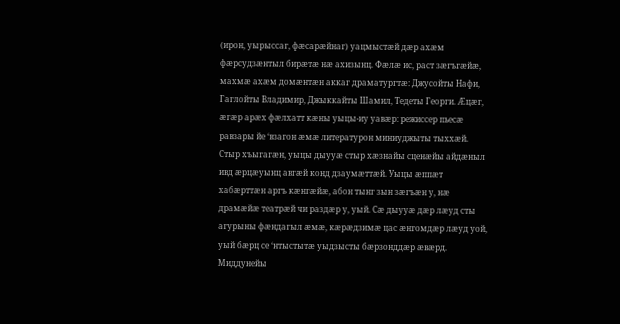(ирон, уырыссаг, фæсарæйнаг) уацмыстæй дæр ахæм фæрсудзæнтыл бирæтæ нæ ахизынц. Фæлæ ис, раст зæгъгæйæ, махмæ ахæм домæнтæн аккаг драматургтæ: Джусойты Нафи, Гаглойты Владимир, Джыккайты Шамил, Тедеты Георги. Æцæг, æгæр арæх фæлхатт кæны уыцы-иу уавæр: режиссер пьесæ равзары йе ‘взагон æмæ литературон миниуджыты тыххæй. Стыр хъыгагæн, уыцы дыууæ стыр хæзнайы сценæйы айдæныл ивд æрцæуынц авгæй конд дзаумæттæй. Уыцы æппæт хабæрттæн аргъ кæнгæйæ, абон тынг зын зæгъæн у, нæ драмæйæ театрæй чи раздæр у, уый. Сæ дыууæ дæр лæуд сты агурыны фæндагыл æмæ, кæрæдзимæ цас æнгомдæр лæуд уой, уый бæрц се ‘нтыстытæ уыдзысты бæрзонддæр æвæрд. Миддунейы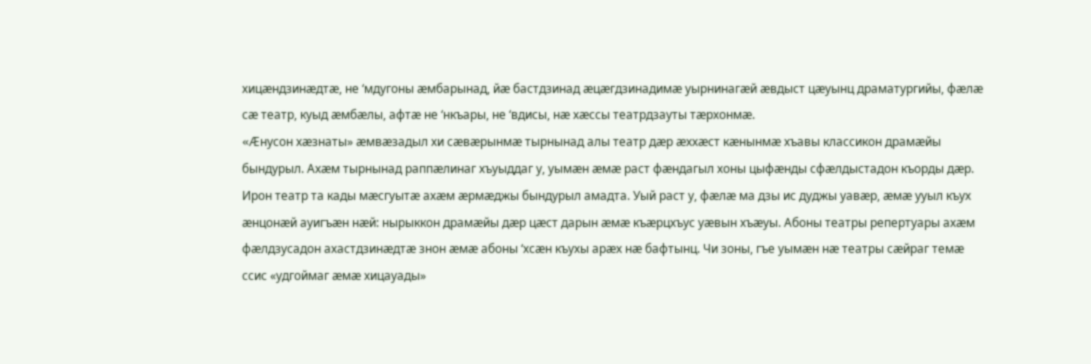хицæндзинæдтæ, не ‘мдугоны æмбарынад, йæ бастдзинад æцæгдзинадимæ уырнинагæй æвдыст цæуынц драматургийы, фæлæ сæ театр, куыд æмбæлы, афтæ не ‘нкъары, не ‘вдисы, нæ хæссы театрдзауты тæрхонмæ.
«Æнусон хæзнаты» æмвæзадыл хи сæвæрынмæ тырнынад алы театр дæр æххæст кæнынмæ хъавы классикон драмæйы бындурыл. Ахæм тырнынад раппæлинаг хъуыддаг у, уымæн æмæ раст фæндагыл хоны цыфæнды сфæлдыстадон къорды дæр. Ирон театр та кады мæсгуытæ ахæм æрмæджы бындурыл амадта. Уый раст у, фæлæ ма дзы ис дуджы уавæр, æмæ ууыл къух æнцонæй ауигъæн нæй: нырыккон драмæйы дæр цæст дарын æмæ къæрцхъус уæвын хъæуы. Абоны театры репертуары ахæм фæлдзусадон ахастдзинæдтæ знон æмæ абоны ‘хсæн къухы арæх нæ бафтынц. Чи зоны, гъе уымæн нæ театры сæйраг темæ ссис «удгоймаг æмæ хицауады»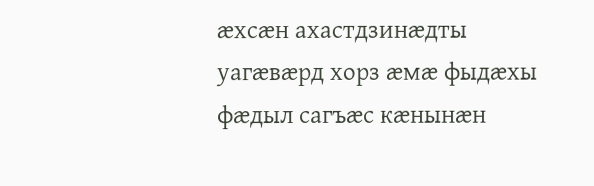æхсæн ахастдзинæдты уагæвæрд хорз æмæ фыдæхы фæдыл сагъæс кæнынæн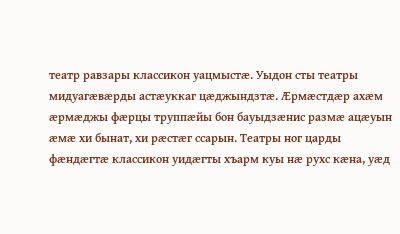театр равзары классикон уацмыстæ. Уыдон сты театры мидуагæвæрды астæуккаг цæджындзтæ. Æрмæстдæр ахæм æрмæджы фæрцы труппæйы бон бауыдзæнис размæ ацæуын æмæ хи бынат, хи рæстæг ссарын. Театры ног царды фæндæгтæ классикон уидæгты хъарм куы нæ рухс кæна, уæд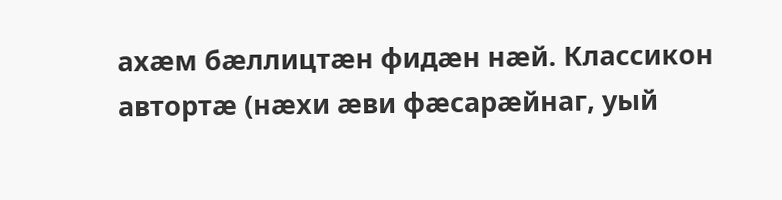ахæм бæллицтæн фидæн нæй. Классикон автортæ (нæхи æви фæсарæйнаг, уый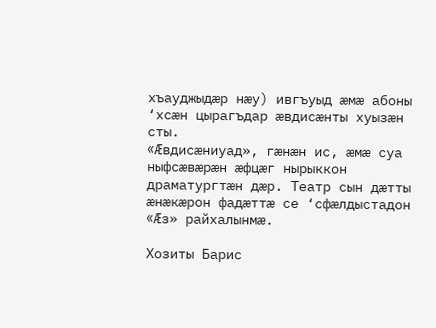хъауджыдæр нæу) ивгъуыд æмæ абоны ‘хсæн цырагъдар æвдисæнты хуызæн сты.
«Æвдисæниуад», гæнæн ис, æмæ суа ныфсæвæрæн æфцæг нырыккон драматургтæн дæр. Театр сын дæтты æнæкæрон фадæттæ се ‘сфæлдыстадон «Æз» райхалынмæ.

Хозиты Барис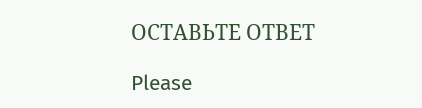ОСТАВЬТЕ ОТВЕТ

Please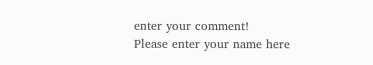enter your comment!
Please enter your name here